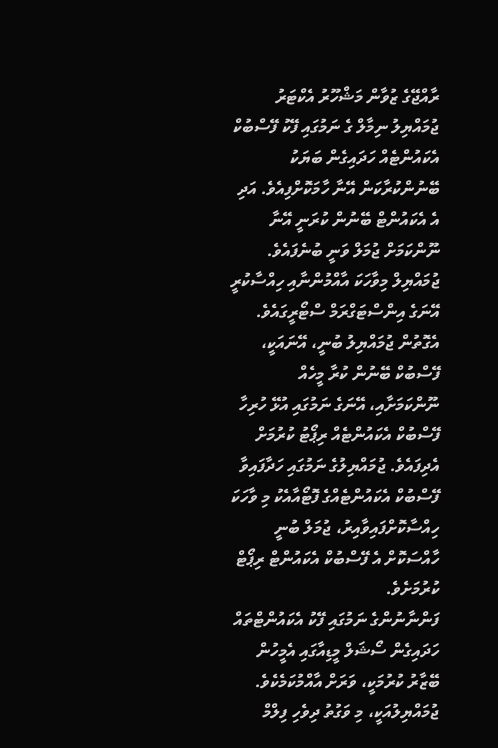ރާއްޖޭގެ ޒުވާން މަޝްހޫރު އެކްޓަރު ޖުމައްޔިލު ނިމާލް ގެ ނަމުގައި ފޭކު ފޭސްބުކް އެކައުންޓެއް ހަދައިގެން ބަޔަކު ބޭނުންކުރާކަން އޭނާ ހާމަކޮށްފިއެވެ. އަދި އެ އެކައުންޓް ބޭނުން ކުރަނީ އޭނާ ނޫންކަމަށް ޖުމަލް ވަނީ ބުނެފައެވެ.
ޖުމައްޔިލް މިވާހަކަ އާއްމުންނާއި ހިއްސާކުރީ އޭނަގެ އިންސްޓަގްރަމް ސްޓޯރީގައެވެ. އެގޮތުން ޖުމައްޔިލު ބުނީ، އޭނައަކީ، ފޭސްބުކް ބޭނުން ކުރާ މީހެއް ނޫންކަމަށާއި، އޭނަގެ ނަމުގައި އުޅޭ ހުރިހާ ފޭސްބުކް އެކައުންޓެއް ރިޕޯޓު ކުރުމަށް އެދިފައެވެ. ޖުމައްޔިލުގެ ނަމުގައި ހަދާފައިވާ ފޭސްބުކް އެކައުންޓެއްގެ ފޮޓޯއާއެކު މި ވާހަކަ ހިއްސާކޮށްފައިވާއިރު، ޖުމަލް ބުނީ ހާއްސަކޮށް އެ ފޭސްބުކް އެކައުންޓް ރިޕޯޓް ކުރުމަށެވެ.
ފަންނާނުންގެ ނަމުގައި ފޭކު އެކައުންޓްތައް ހަދައިގެން ސޯޝަލް މީޑިއާގައި އެމީހުން ބޭޒާރު ކުރުމަކީ، ވަރަށް އާއްމުކަމެކެވެ.
ޖުމައްޔިލުއަކީ، މި ވަގުތު ދިވެހި ފިލްމް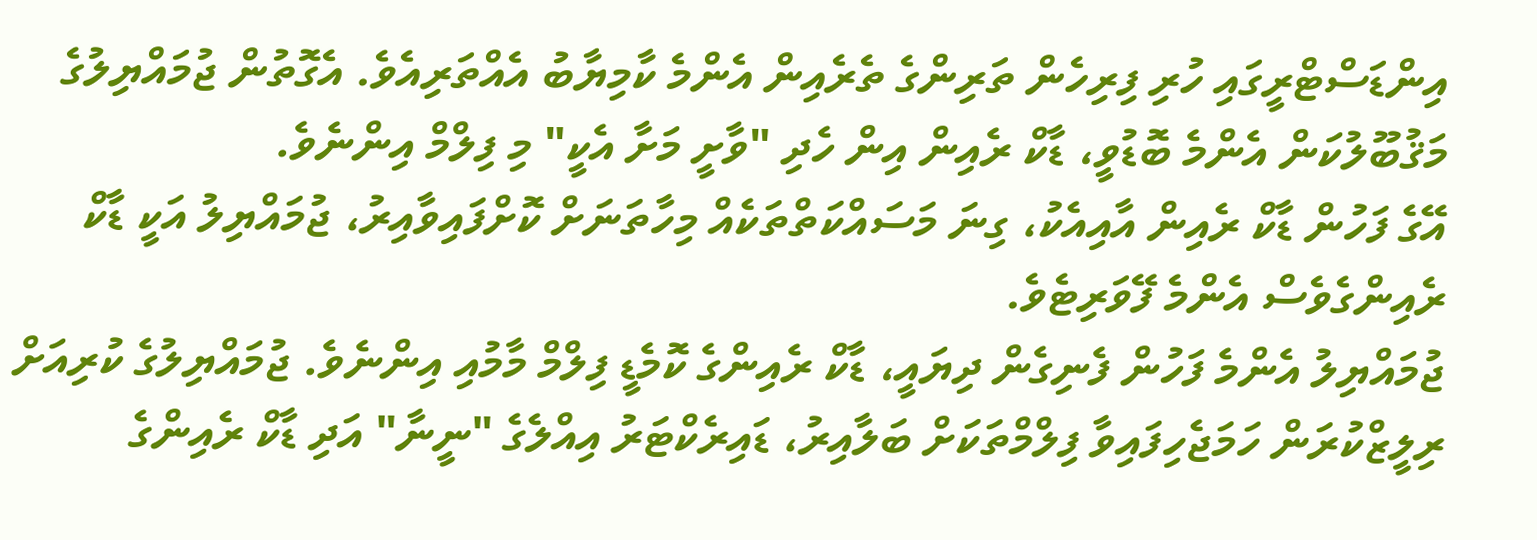އިންޑަސްޓްރީގައި ހުރި ފިރިހެން ތަރިންގެ ތެރެއިން އެންމެ ކާމިޔާބު އެއްތަރިއެވެ. އެގޮތުން ޖުމައްޔިލުގެ މަޤުބޫލުކަން އެންމެ ބޮޑުވީ، ޑާކް ރެއިން އިން ހެދި "ވާށީ މަށާ އެކީ" މި ފިލްމް އިންނެވެ.
އޭގެ ފަހުން ޑާކް ރެއިން އާއިއެކު، ގިނަ މަސައްކަތްތަކެއް މިހާތަނަށް ކޮށްފައިވާއިރު، ޖުމައްޔިލު އަކީ ޑާކް ރެއިންގެވެސް އެންމެ ފޭވަރިޓެވެ.
ޖުމައްޔިލު އެންމެ ފަހުން ފެނިގެން ދިޔައީ، ޑާކް ރެއިންގެ ކޮމެޑީ ފިލްމް މާމުއި އިންނެވެ. ޖުމައްޔިލުގެ ކުރިއަށް ރިލީޒްކުރަން ހަމަޖެހިފައިވާ ފިލްމްތަކަށް ބަލާއިރު، ޑައިރެކްޓަރު އިއްލެގެ "ނީނާ" އަދި ޑާކް ރެއިންގެ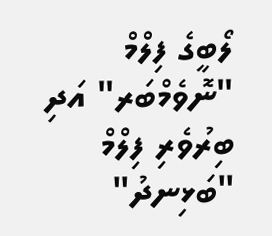ލޯބީގެ ފިލްމް "ނޮވެމްބަރ" އަދި ބިރުވެރި ފިލްމް "ބަޅިނދު"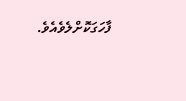ފާހަގަކޮށްލެވެއެވެ.